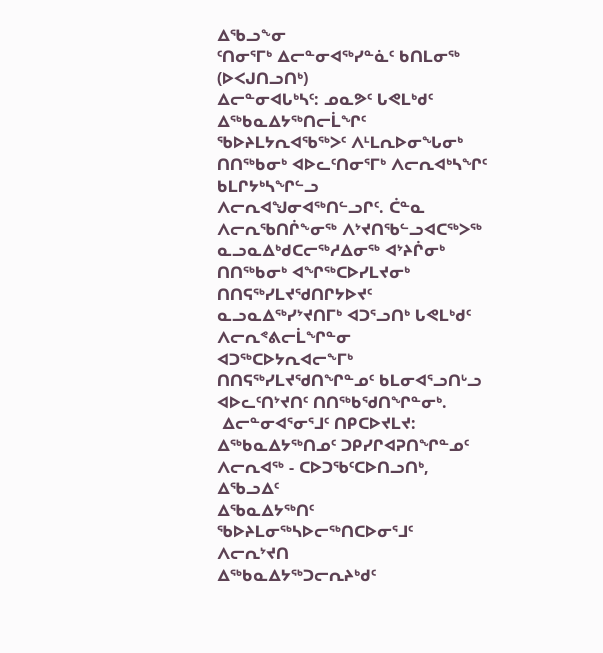ᐃᖃᓗᖕᓂ
ᑦᑎᓂᕐᒥᒃ ᐃᓕᓐᓂᐊᖅᓯᓐᓈᑦ ᑲᑎᒪᓂᖅ (ᐅᐸᒍᑎᓗᑎᒃ)
ᐃᓕᓐᓂᐊᒐᒃᓴᑦ: ᓄᓇᕗᑦ ᒐᕙᒪᒃᑯᑦ ᐃᖅᑲᓇᐃᔭᖅᑎᓕᒫᖏᑦ ᖃᐅᔨᒪᔭᕆᐊᖃᖅᐳᑦ ᐱᒻᒪᕆᐅᓂᖓᓂᒃ ᑎᑎᖅᑲᓂᒃ ᐊᐅᓚᑦᑎᓂᕐᒥᒃ ᐱᓕᕆᐊᒃᓴᖏᑦ ᑲᒪᒋᔭᒃᓴᖏᓪᓗ ᐱᓕᕆᐊᖑᓂᐊᖅᑎᓪᓗᒋᑦ. ᑖᓐᓇ ᐱᓕᕆᖃᑎᒌᖕᓂᖅ ᐱᔾᔪᑎᖃᓪᓗᐊᑕᖅᐳᖅ ᓇᓗᓇᐃᒃᑯᑕᓕᖅᓱᐃᓂᖅ ᐊᔾᔨᒌᓂᒃ ᑎᑎᖅᑲᓂᒃ ᐊᖏᖅᑕᐅᓯᒪᔪᓂᒃ ᑎᑎᕋᖅᓯᒪᔪᖁᑎᒋᔭᐅᔪᑦ ᓇᓗᓇᐃᖅᓯᔾᔪᑎᒥᒃ ᐊᑐᕐᓗᑎᒃ ᒐᕙᒪᒃᑯᑦ ᐱᓕᕆᕝᕕᓕᒫᖏᓐᓂ ᐊᑐᖅᑕᐅᔭᕆᐊᓕᖕᒥᒃ ᑎᑎᕋᖅᓯᒪᔪᖁᑎᖏᓐᓄᑦ ᑲᒪᓂᐊᕐᓗᑎᒡᓗ ᐊᐅᓚᑦᑎᔾᔪᑎᑦ ᑎᑎᖅᑲᖁᑎᖏᓐᓂᒃ.
 ᐃᓕᓐᓂᐊᕐᓂᕐᒧᑦ ᑎᑭᑕᐅᔪᒪᔪ:
ᐃᖅᑲᓇᐃᔭᖅᑎᓄᑦ ᑐᑭᓯᒋᐊᕈᑎᖏᓐᓄᑦ ᐱᓕᕆᐊᖅ - ᑕᐅᑐᖃᑦᑕᐅᑎᓗᑎᒃ, ᐃᖃᓗᐃᑦ
ᐃᖃᓇᐃᔭᖅᑎᑦ ᖃᐅᔨᒪᓂᖅᓴᐅᓕᖅᑎᑕᐅᓂᕐᒧᑦ ᐱᓕᕆᔾᔪᑎ
ᐃᖅᑲᓇᐃᔭᖅᑐᓕᕆᔨᒃᑯᑦ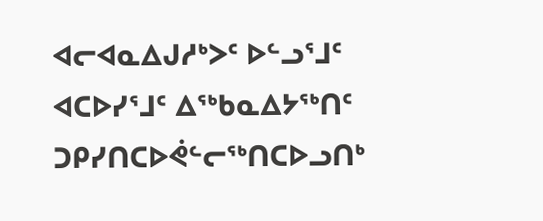ᐊᓕᐊᓇᐃᒍᓱᒃᐳᑦ ᐅᓪᓗᕐᒧᑦ ᐊᑕᐅᓯᕐᒧᑦ ᐃᖅᑲᓇᐃᔭᖅᑎᑦ ᑐᑭᓯᑎᑕᐅᕚᓪᓕᖅᑎᑕᐅᓗᑎᒃ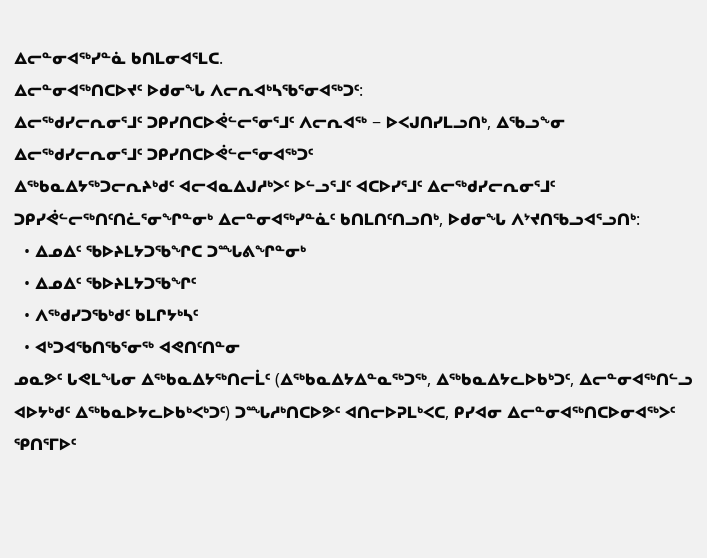ᐃᓕᓐᓂᐊᖅᓯᓐᓈ ᑲᑎᒪᓂᐊᕐᒪᑕ.
ᐃᓕᓐᓂᐊᖅᑎᑕᐅᔪᑦ ᐅᑯᓂᖓ ᐱᓕᕆᐊᒃᓴᖃᕐᓂᐊᖅᑐᑦ:
ᐃᓕᖅᑯᓯᓕᕆᓂᕐᒧᑦ ᑐᑭᓯᑎᑕᐅᕚᓪᓕᕐᓂᕐᒧᑦ ᐱᓕᕆᐊᖅ − ᐅᐸᒍᑎᓯᒪᓗᑎᒃ, ᐃᖃᓗᖕᓂ
ᐃᓕᖅᑯᓯᓕᕆᓂᕐᒧᑦ ᑐᑭᓯᑎᑕᐅᕚᓪᓕᕐᓂᐊᖅᑐᑦ
ᐃᖅᑲᓇᐃᔭᖅᑐᓕᕆᔨᒃᑯᑦ ᐊᓕᐊᓇᐃᒍᓱᒃᐳᑦ ᐅᓪᓗᕐᒧᑦ ᐊᑕᐅᓯᕐᒧᑦ ᐃᓕᖅᑯᓯᓕᕆᓂᕐᒧᑦ ᑐᑭᓯᕚᓪᓕᖅᑎᑦᑎᓛᕐᓂᖏᓐᓂᒃ ᐃᓕᓐᓂᐊᖅᓯᓐᓈᑦ ᑲᑎᒪᑎᑦᑎᓗᑎᒃ, ᐅᑯᓂᖓ ᐱᔾᔪᑎᖃᓗᐊᕐᓗᑎᒃ:
  • ᐃᓄᐃᑦ ᖃᐅᔨᒪᔭᑐᖃᖏᑕ ᑐᙵᕕᖏᓐᓂᒃ
  • ᐃᓄᐃᑦ ᖃᐅᔨᒪᔭᑐᖃᖏᑦ
  • ᐱᖅᑯᓯᑐᖃᒃᑯᑦ ᑲᒪᒋᔭᒃᓴᑦ
  • ᐊᒃᑐᐊᖃᑎᖃᕐᓂᖅ ᐊᕙᑎᑦᑎᓐᓂ
ᓄᓇᕗᑦ ᒐᕙᒪᖓᓂ ᐃᖅᑲᓇᐃᔭᖅᑎᓕᒫᑦ (ᐃᖅᑲᓇᐃᔭᐃᓐᓇᖅᑐᖅ, ᐃᖅᑲᓇᐃᔭᓚᐅᑲᒃᑐᑦ, ᐃᓕᓐᓂᐊᖅᑎᓪᓗ ᐊᐅᔭᒃᑯᑦ ᐃᖅᑲᓇᐅᔭᓚᐅᑲᒃᐸᒃᑐᑦ) ᑐᙵᓱᒃᑎᑕᐅᕗᑦ ᐊᑎᓕᐅᕈᒪᒃᐸᑕ, ᑭᓯᐊᓂ ᐃᓕᓐᓂᐊᖅᑎᑕᐅᓂᐊᖅᐳᑦ ᕿᑎᕐᒥᐅᑦ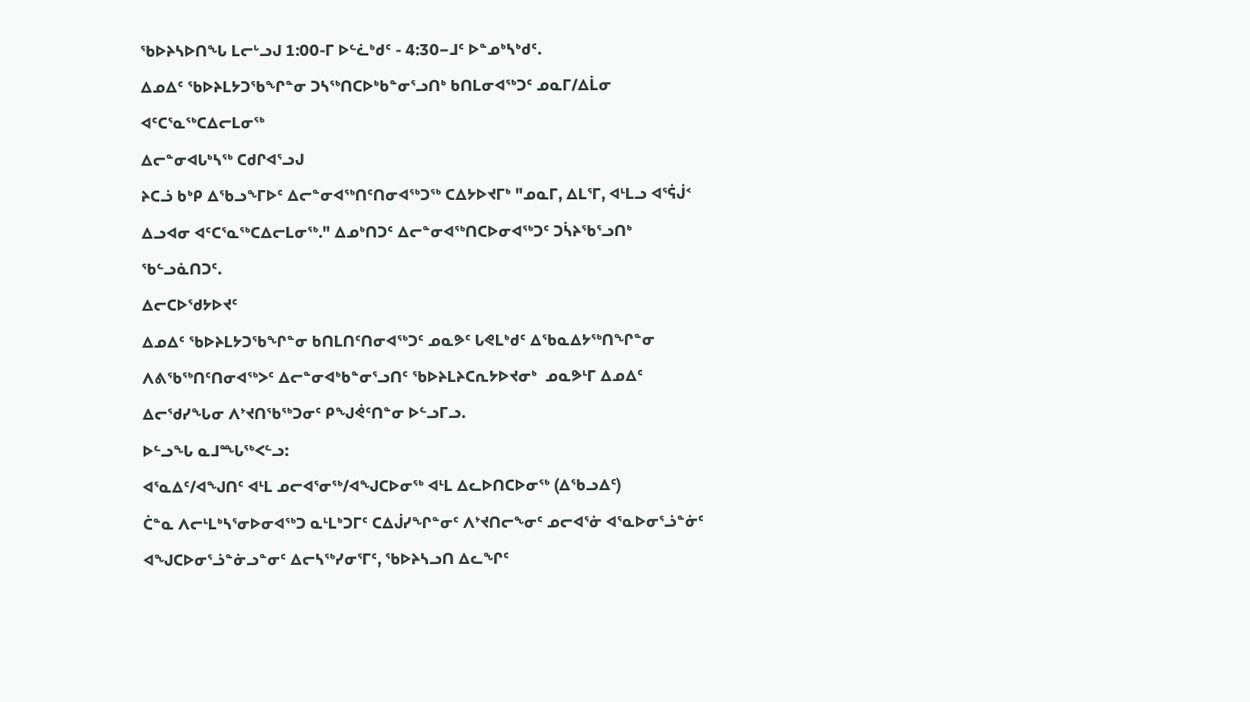ᖃᐅᔨᓴᐅᑎᖓ ᒪᓕᒡᓗᒍ 1:00-ᒥ ᐅᓪᓛᒃᑯᑦ - 4:30−ᒧᑦ ᐅᓐᓄᒃᓴᒃᑯᑦ.
ᐃᓄᐃᑦ ᖃᐅᔨᒪᔭᑐᖃᖏᓐᓂ ᑐᓴᖅᑎᑕᐅᒃᑲᓐᓂᕐᓗᑎᒃ ᑲᑎᒪᓂᐊᖅᑐᑦ ᓄᓇᒥ/ᐃᒫᓂ ᐊᑦᑕᕐᓇᖅᑕᐃᓕᒪᓂᖅ
ᐃᓕᓐᓂᐊᒐᒃᓴᖅ ᑕᑯᒋᐊᕐᓗᒍ
ᔨᑕᓘ ᑲᒃᑭ ᐃᖃᓗᖕᒥᐅᑦ ᐃᓕᓐᓂᐊᖅᑎᑦᑎᓂᐊᖅᑐᖅ ᑕᐃᔭᐅᔪᒥᒃ "ᓄᓇᒥ, ᐃᒪᕐᒥ, ᐊᒻᒪᓗ ᐊᕐᕌᒎᑉ ᐃᓗᐊᓂ ᐊᑦᑕᕐᓇᖅᑕᐃᓕᒪᓂᖅ." ᐃᓄᒃᑎᑐᑦ ᐃᓕᓐᓂᐊᖅᑎᑕᐅᓂᐊᖅᑐᑦ ᑐᓵᔨᖃᕐᓗᑎᒃ ᖃᓪᓗᓈᑎᑐᑦ.
ᐃᓕᑕᐅᖁᔭᐅᔪᑦ
ᐃᓄᐃᑦ ᖃᐅᔨᒪᔭᑐᖃᖏᓐᓂ ᑲᑎᒪᑎᑦᑎᓂᐊᖅᑐᑦ ᓄᓇᕗᑦ ᒐᕙᒪᒃᑯᑦ ᐃᖃᓇᐃᔭᖅᑎᖏᓐᓂ ᐱᕕᖃᖅᑎᑦᑎᓂᐊᖅᐳᑦ ᐃᓕᓐᓂᐊᒃᑲᓐᓂᕐᓗᑎᑦ ᖃᐅᔨᒪᔨᑕᕆᔭᐅᔪᓂᒃ  ᓄᓇᕗᒻᒥ ᐃᓄᐃᑦ ᐃᓕᖁᓯᖓᓂ ᐱᔾᔪᑎᖃᖅᑐᓂᑦ ᑭᖑᕚᑦᑎᓐᓂ ᐅᓪᓗᒥᓗ.
ᐅᓪᓗᖓ ᓇᒧᙵᖅᐸᓪᓗ:
ᐊᕐᓇᐃᑦ/ᐊᖑᑎᑦ ᐊᒻᒪ ᓄᓕᐊᕐᓂᖅ/ᐊᖑᑕᐅᓂᖅ ᐊᒻᒪ ᐃᓚᐅᑎᑕᐅᓂᖅ (ᐃᖃᓗᐃᑦ)
ᑖᓐᓇ ᐱᓕᒻᒪᒃᓴᕐᓂᐅᓂᐊᖅᑐ ᓇᒻᒪᒃᑐᒥᑦ ᑕᐃᒎᓯᖏᓐᓂᑦ ᐱᔾᔪᑎᓕᖕᓂᑦ ᓄᓕᐊᕐᓃ ᐊᕐᓇᐅᓂᕐᓘᓐᓃᑦ ᐊᖑᑕᐅᓂᕐᓘᓐᓃᓗᓐᓂᑦ ᐃᓕᓴᖅᓯᓂᕐᒥᑦ, ᖃᐅᔨᓴᓗᑎ ᐃᓚᖏᑦ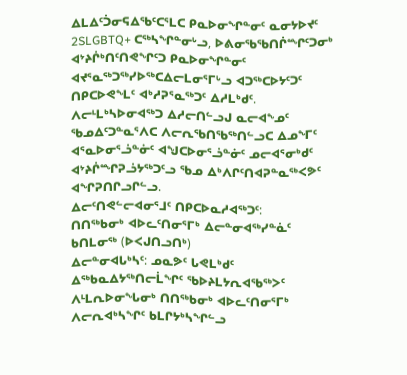ᐃᒪᐃᑦᑑᓂᕋᐃᖃᑦᑕᕐᒪᑕ ᑭᓇᐅᓂᖏᓐᓂᑦ ᓇᓂᔭᐅᔪᑦ 2SLGBTQ+ ᑕᖅᓴᖏᓐᓂᒡᓗ, ᐅᕕᓂᖃᖃᑎᒌᙱᑦᑐᓂᒃ ᐊᔾᔨᒌᒃᑎᑦᑎᕙᖏᑦᑐ ᑭᓇᐅᓂᖏᓐᓂᑦ ᐊᔪᕐᓇᖅᑐᖅᓯᐅᖅᑕᐃᓕᒪᓂᕐᒥᒡᓗ ᐊᑐᖅᑕᐅᔭᑦᑐᑦ ᑎᑭᑕᐅᕙᖕᒪᑦ ᐊᒃᓱᕈᕐᓇᖅᑐᑦ ᐃᓱᒪᒃᑯᑦ. ᐱᓕᒻᒪᒃᓴᐅᓂᐊᖅᑐ ᐃᓱᓕᑎᓪᓗᒍ ᓇᓕᐊᖕᓄᑦ ᖃᓄᐃᑦᑐᓐᓇᕐᐱᑕ ᐱᓕᕆᖃᑎᖃᖅᑎᓪᓗᑕ ᐃᓄᖕᒥᑦ ᐊᕐᓇᐅᓂᕐᓘᓐᓃᑦ ᐊᖑᑕᐅᓂᕐᓘᓐᓃᑦ ᓄᓕᐊᕐᓂᒃᑯᑦ ᐊᔾᔨᒌᙱᕈᓘᔭᖅᑐᑦᓗ ᖃᓄ ᐃᒃᐱᒋᑦᑎᐊᕈᓐᓇᖅᐸᕗᑦ ᐊᖏᕈᑎᒋᓗᒋᓪᓗ.
ᐃᓕᑦᑎᕙᓪᓕᐊᓂᕐᒧᑦ ᑎᑭᑕᐅᓇᓱᐊᖅᑐᑦ:
ᑎᑎᖅᑲᓂᒃ ᐊᐅᓚᑦᑎᓂᕐᒥᒃ ᐃᓕᓐᓂᐊᖅᓯᓐᓈᑦ ᑲᑎᒪᓂᖅ (ᐅᐸᒍᑎᓗᑎᒃ)
ᐃᓕᓐᓂᐊᒐᒃᓴᑦ: ᓄᓇᕗᑦ ᒐᕙᒪᒃᑯᑦ ᐃᖅᑲᓇᐃᔭᖅᑎᓕᒫᖏᑦ ᖃᐅᔨᒪᔭᕆᐊᖃᖅᐳᑦ ᐱᒻᒪᕆᐅᓂᖓᓂᒃ ᑎᑎᖅᑲᓂᒃ ᐊᐅᓚᑦᑎᓂᕐᒥᒃ ᐱᓕᕆᐊᒃᓴᖏᑦ ᑲᒪᒋᔭᒃᓴᖏᓪᓗ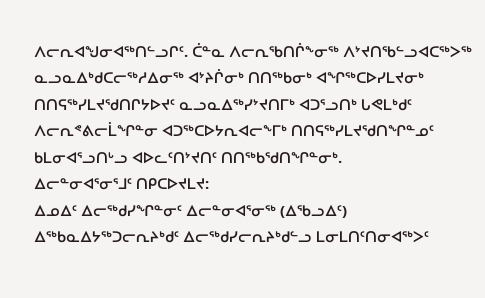ᐱᓕᕆᐊᖑᓂᐊᖅᑎᓪᓗᒋᑦ. ᑖᓐᓇ ᐱᓕᕆᖃᑎᒌᖕᓂᖅ ᐱᔾᔪᑎᖃᓪᓗᐊᑕᖅᐳᖅ ᓇᓗᓇᐃᒃᑯᑕᓕᖅᓱᐃᓂᖅ ᐊᔾᔨᒌᓂᒃ ᑎᑎᖅᑲᓂᒃ ᐊᖏᖅᑕᐅᓯᒪᔪᓂᒃ ᑎᑎᕋᖅᓯᒪᔪᖁᑎᒋᔭᐅᔪᑦ ᓇᓗᓇᐃᖅᓯᔾᔪᑎᒥᒃ ᐊᑐᕐᓗᑎᒃ ᒐᕙᒪᒃᑯᑦ ᐱᓕᕆᕝᕕᓕᒫᖏᓐᓂ ᐊᑐᖅᑕᐅᔭᕆᐊᓕᖕᒥᒃ ᑎᑎᕋᖅᓯᒪᔪᖁᑎᖏᓐᓄᑦ ᑲᒪᓂᐊᕐᓗᑎᒡᓗ ᐊᐅᓚᑦᑎᔾᔪᑎᑦ ᑎᑎᖅᑲᖁᑎᖏᓐᓂᒃ.
ᐃᓕᓐᓂᐊᕐᓂᕐᒧᑦ ᑎᑭᑕᐅᔪᒪᔪ:
ᐃᓄᐃᑦ ᐃᓕᖅᑯᓯᖏᓐᓂᑦ ᐃᓕᓐᓂᐊᕐᓂᖅ (ᐃᖃᓗᐃᑦ)
ᐃᖅᑲᓇᐃᔭᖅᑐᓕᕆᔨᒃᑯᑦ ᐃᓕᖅᑯᓯᓕᕆᔨᒃᑯᓪᓗ ᒪᓂᒪᑎᑦᑎᓂᐊᖅᐳᑦ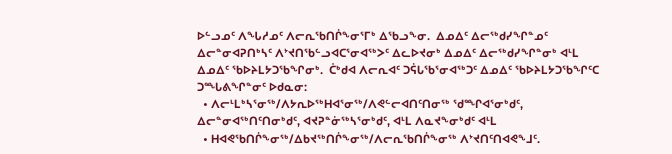ᐅᓪᓗᓄᑦ ᐱᖓᓱᓄᑦ ᐱᓕᕆᖃᑎᒌᖕᓂᕐᒥᒃ ᐃᖃᓗᖕᓂ.  ᐃᓄᐃᑦ ᐃᓕᖅᑯᓯᖏᓐᓄᑦ ᐃᓕᓐᓂᐊᕈᑎᒃᓴᑦ ᐱᔾᔪᑎᖃᓪᓗᐊᑕᕐᓂᐊᖅᐳᑦ ᐃᓚᐅᔪᓂᒃ ᐃᓄᐃᑦ ᐃᓕᖅᑯᓯᖏᓐᓂᒃ ᐊᒻᒪ ᐃᓄᐃᑦ ᖃᐅᔨᒪᔭᑐᖃᖏᓂᒃ.  ᑖᒃᑯᐊ ᐱᓕᕆᐊᑦ ᑐᕌᒐᖃᕐᓂᐊᖅᑐᑦ ᐃᓄᐃᑦ ᖃᐅᔨᒪᔭᑐᖃᖏᑦᑕ ᑐᙵᕕᖏᓐᓂᑦ ᐅᑯᓇᓂ:
  • ᐱᓕᒻᒪᒃᓴᕐᓂᖅ/ᐱᔭᕆᐅᖅᕼᐊᕐᓂᖅ/ᐱᕙᓪᓕᐊᑎᑦᑎᓂᖅ ᖁᙱᐊᕐᓂᒃᑯᑦ, ᐃᓕᓐᓂᐊᖅᑎᑦᑎᓂᒃᑯᑦ, ᐊᔪᕈᓐᓃᖅᓴᕐᓂᒃᑯᑦ, ᐊᒻᒪ ᐱᓇᔪᖕᓂᒃᑯᑦ ᐊᒻᒪ
  • ᕼᐊᕙᖃᑎᒌᖕᓂᖅ/ᐃᑲᔪᖅᑎᒌᖕᓂᖅ/ᐱᓕᕆᖃᑎᒌᖕᓂᖅ ᐱᔾᔪᑎᑦᑎᐊᕙᖕᒧᑦ.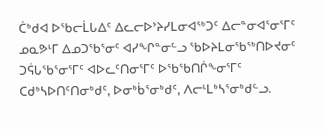ᑖᒃᑯᐊ ᐅᖃᓕᒫᒐᐃᑦ ᐃᓚᓕᐅᔾᔨᓯᒪᓂᐊᖅᑐᑦ ᐃᓕᓐᓂᐊᕐᓂᕐᒥᑦ ᓄᓇᕗᒻᒥ ᐃᓄᑐᖃᕐᓂᑦ ᐊᓯᖏᓐᓂᓪᓗ ᖃᐅᔨᒪᓂᖃᖅᑎᐅᔪᓂᑦ ᑐᕌᒐᖃᕐᓂᕐᒥᑦ ᐊᐅᓚᑦᑎᓂᕐᒥᑦ ᐅᖃᖃᑎᒌᖕᓂᕐᒥᑦ ᑕᑯᒃᓴᐅᑎᑦᑎᓂᒃᑯᑦ, ᐅᓂᒃᑳᕐᓂᒃᑯᑦ, ᐱᓕᒻᒪᒃᓴᕐᓂᒃᑯᓪᓗ.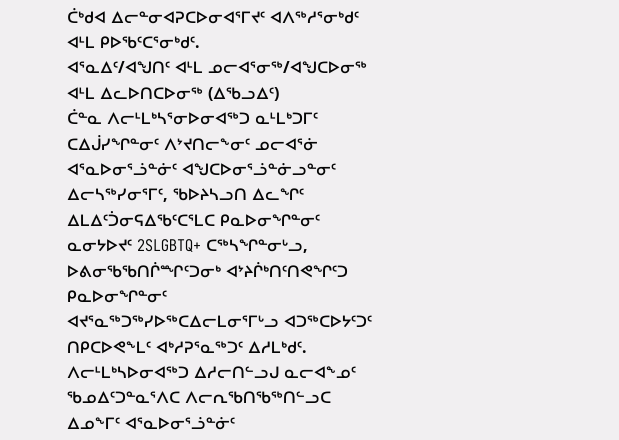ᑖᒃᑯᐊ ᐃᓕᓐᓂᐊᕈᑕᐅᓂᐊᕐᒥᔪᑦ ᐊᐱᖅᓱᕐᓂᒃᑯᑦ ᐊᒻᒪ ᑭᐅᖃᑦᑕᕐᓂᒃᑯᑦ.
ᐊᕐᓇᐃᑦ/ᐊᖑᑎᑦ ᐊᒻᒪ ᓄᓕᐊᕐᓂᖅ/ᐊᖑᑕᐅᓂᖅ ᐊᒻᒪ ᐃᓚᐅᑎᑕᐅᓂᖅ (ᐃᖃᓗᐃᑦ)
ᑖᓐᓇ ᐱᓕᒻᒪᒃᓴᕐᓂᐅᓂᐊᖅᑐ ᓇᒻᒪᒃᑐᒥᑦ ᑕᐃᒎᓯᖏᓐᓂᑦ ᐱᔾᔪᑎᓕᖕᓂᑦ ᓄᓕᐊᕐᓃ ᐊᕐᓇᐅᓂᕐᓘᓐᓃᑦ ᐊᖑᑕᐅᓂᕐᓘᓐᓃᓗᓐᓂᑦ ᐃᓕᓴᖅᓯᓂᕐᒥᑦ, ᖃᐅᔨᓴᓗᑎ ᐃᓚᖏᑦ ᐃᒪᐃᑦᑑᓂᕋᐃᖃᑦᑕᕐᒪᑕ ᑭᓇᐅᓂᖏᓐᓂᑦ ᓇᓂᔭᐅᔪᑦ 2SLGBTQ+ ᑕᖅᓴᖏᓐᓂᒡᓗ, ᐅᕕᓂᖃᖃᑎᒌᙱᑦᑐᓂᒃ ᐊᔾᔨᒌᒃᑎᑦᑎᕙᖏᑦᑐ ᑭᓇᐅᓂᖏᓐᓂᑦ ᐊᔪᕐᓇᖅᑐᖅᓯᐅᖅᑕᐃᓕᒪᓂᕐᒥᒡᓗ ᐊᑐᖅᑕᐅᔭᑦᑐᑦ ᑎᑭᑕᐅᕙᖕᒪᑦ ᐊᒃᓱᕈᕐᓇᖅᑐᑦ ᐃᓱᒪᒃᑯᑦ. ᐱᓕᒻᒪᒃᓴᐅᓂᐊᖅᑐ ᐃᓱᓕᑎᓪᓗᒍ ᓇᓕᐊᖕᓄᑦ ᖃᓄᐃᑦᑐᓐᓇᕐᐱᑕ ᐱᓕᕆᖃᑎᖃᖅᑎᓪᓗᑕ ᐃᓄᖕᒥᑦ ᐊᕐᓇᐅᓂᕐᓘᓐᓃᑦ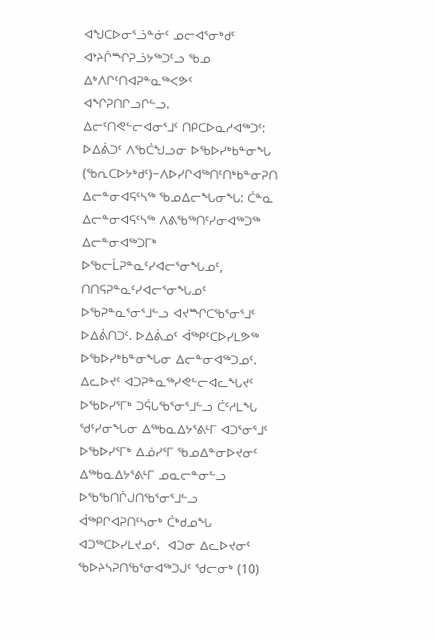ᐊᖑᑕᐅᓂᕐᓘᓐᓃᑦ ᓄᓕᐊᕐᓂᒃᑯᑦ ᐊᔾᔨᒌᙱᕈᓘᔭᖅᑐᑦᓗ ᖃᓄ ᐃᒃᐱᒋᑦᑎᐊᕈᓐᓇᖅᐸᕗᑦ ᐊᖏᕈᑎᒋᓗᒋᓪᓗ.
ᐃᓕᑦᑎᕙᓪᓕᐊᓂᕐᒧᑦ ᑎᑭᑕᐅᓇᓱᐊᖅᑐᑦ:
ᐅᐃᕖᑐᑦ ᐱᖃᑖᖑᓗᓂ ᐅᖃᐅᓯᒃᑲᓐᓂᖓ (ᖃᕆᑕᐅᔭᒃᑯᑦ)−ᐱᐅᓯᒋᐊᖅᑎᑦᑎᒃᑲᓐᓂᕈᑎ
ᐃᓕᓐᓂᐊᕋᑦᓴᖅ ᖃᓄᐃᓕᖓᓂᖓ: ᑖᓐᓇ ᐃᓕᓐᓂᐊᕋᑦᓴᖅ ᐱᕕᖃᖅᑎᑦᓯᓂᐊᖅᑐᖅ ᐃᓕᓐᓂᐊᖅᑐᒥᒃ ᐅᖃᓕᒫᕈᓐᓇᑦᓯᐊᓕᕐᓂᖓᓄᑦ, ᑎᑎᕋᕈᓐᓇᑦᓯᐊᓕᕐᓂᖓᓄᑦ ᐅᖃᕈᓐᓇᕐᓂᕐᒧᓪᓗ ᐊᔪᙱᑕᖃᕐᓂᕐᒧᑦ ᐅᐃᕖᑎᑐᑦ. ᐅᐃᕖᓄᑦ ᐋᖅᑭᑦᑕᐅᓯᒪᕗᖅ ᐅᖃᐅᓯᒃᑲᓐᓂᖓᓂ ᐃᓕᓐᓂᐊᖅᑐᓄᑦ. ᐃᓚᐅᔪᑦ ᐊᑐᕈᓐᓇᖅᓯᕙᓪᓕᐊᓚᖓᔪᑦ ᐅᖃᐅᓯᕐᒥᒃ ᑐᕌᒐᖃᕐᓂᕐᒧᓪᓗ ᑖᑦᓱᒪᖓ ᖁᑦᓯᓂᖓᓂ ᐃᖅᑲᓇᐃᔭᕐᕕᒻᒥ ᐊᑐᕐᓂᕐᒧᑦ ᐅᖃᐅᓯᕐᒥᒃ ᐃᓅᓯᕐᒥ ᖃᓄᐃᓐᓂᐅᔪᓂᑦ ᐃᖅᑲᓇᐃᔭᕐᕕᒻᒥ ᓄᓇᓕᓐᓂᓪᓗ ᐅᖃᖃᑎᒌᒍᑎᖃᕐᓂᕐᒧᓪᓗ ᐋᖅᑭᒋᐊᕈᑎᑦᓴᓂᒃ ᑖᒃᑯᓄᖓ ᐊᑐᖅᑕᐅᓯᒪᔪᓄᑦ.  ᐊᑐᓂ ᐃᓚᐅᔪᓂᑦ ᖃᐅᔨᓴᕈᑎᖃᕐᓂᐊᖅᑐᒍᑦ ᖁᓕᓂᒃ (10)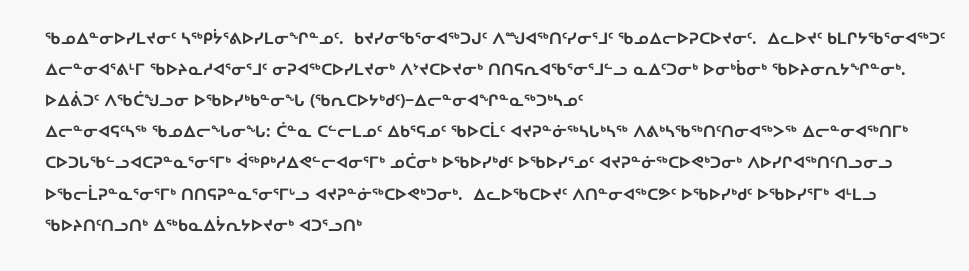ᖃᓄᐃᓐᓂᐅᓯᒪᔪᓂᑦ ᓴᖅᑭᔮᕐᕕᐅᓯᒪᓂᖏᓐᓄᑦ.  ᑲᔪᓯᓂᖃᕐᓂᐊᖅᑐᒍᑦ ᐱᙳᐊᖅᑎᑦᓯᓂᕐᒧᑦ ᖃᓄᐃᓕᐅᕈᑕᐅᔪᓂᑦ.  ᐃᓚᐅᔪᑦ ᑲᒪᒋᔭᖃᕐᓂᐊᖅᑐᑦ ᐃᓕᓐᓂᐊᕐᕕᒻᒥ ᖃᐅᔨᓇᓱᐊᕐᓂᕐᒧᑦ ᓂᕈᐊᖅᑕᐅᓯᒪᔪᓂᒃ ᐱᔾᔪᑕᐅᔪᓂᒃ ᑎᑎᕋᕆᐊᖃᕐᓂᕐᒧᓪᓗ ᓇᐃᑦᑐᓂᒃ ᐅᓂᒃᑳᓂᒃ ᖃᐅᔨᓂᕆᔭᖏᓐᓂᒃ.
ᐅᐃᕖᑐᑦ ᐱᖃᑖᖑᓗᓂ ᐅᖃᐅᓯᒃᑲᓐᓂᖓ (ᖃᕆᑕᐅᔭᒃᑯᑦ)−ᐃᓕᓐᓂᐊᖏᓐᓇᖅᑐᒃᓴᓄᑦ
ᐃᓕᓐᓂᐊᕋᑦᓴᖅ ᖃᓄᐃᓕᖓᓂᖓ: ᑖᓐᓇ ᑕᓪᓕᒪᓄᑦ ᐃᑲᕐᕋᓄᑦ ᖃᐅᑕᒫᑦ ᐊᔪᕈᓐᓃᖅᓴᒐᒃᓴᖅ ᐱᕕᒃᓴᖃᖅᑎᑦᑎᓂᐊᖅᐳᖅ ᐃᓕᓐᓂᐊᖅᑎᒥᒃ ᑕᐅᑐᒐᖃᓪᓗᐊᑕᕈᓐᓇᕐᓂᕐᒥᒃ ᐋᖅᑭᒃᓱᐃᕙᓪᓕᐊᓂᕐᒥᒃ ᓄᑖᓂᒃ ᐅᖃᐅᓯᒃᑯᑦ ᐅᖃᐅᓯᕐᓄᑦ ᐊᔪᕈᓐᓃᖅᑕᐅᕙᒃᑐᓂᒃ ᐱᐅᓯᒋᐊᖅᑎᑦᑎᓗᓂᓗ ᐅᖃᓕᒫᕈᓐᓇᕐᓂᕐᒥᒃ ᑎᑎᕋᕈᓐᓇᕐᓂᕐᒥᒡᓗ ᐊᔪᕈᓐᓃᖅᑕᐅᕙᒃᑐᓂᒃ.  ᐃᓚᐅᖃᑕᐅᔪᑦ ᐱᑎᓐᓂᐊᖅᑕᕗᑦ ᐅᖃᐅᓯᒃᑯᑦ ᐅᖃᐅᓯᕐᒥᒃ ᐊᒻᒪᓗ ᖃᐅᔨᑎᑦᑎᓗᑎᒃ ᐃᖅᑲᓇᐃᔮᕆᔭᐅᔪᓂᒃ ᐊᑐᕐᓗᑎᒃ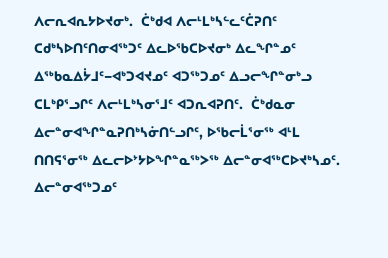ᐱᓕᕆᐊᕆᔭᐅᔪᓂᒃ.  ᑖᒃᑯᐊ ᐱᓕᒻᒪᒃᓴᓪᓚᑦᑖᕈᑎᑦ ᑕᑯᒃᓴᐅᑎᑦᑎᓂᐊᖅᑐᑦ ᐃᓚᐅᖃᑕᐅᔪᓂᒃ ᐃᓚᖏᓐᓄᑦ ᐃᖅᑲᓇᐃᔮᒧᑦ−ᐊᒃᑐᐊᔪᓄᑦ ᐊᑐᖅᑐᓄᑦ ᐃᓗᓕᖏᓐᓂᒃᓗ ᑕᒪᒃᑭᕐᓗᒋᑦ ᐱᓕᒻᒪᒃᓴᓂᕐᒧᑦ ᐊᑐᕆᐊᕈᑎᑦ.  ᑖᒃᑯᓇᓂ ᐃᓕᓐᓂᐊᖏᓐᓇᕈᑎᒃᓴᓃᑎᓪᓗᒋᑦ, ᐅᖃᓕᒫᕐᓂᖅ ᐊᒻᒪ ᑎᑎᕋᕐᓂᖅ ᐃᓚᓕᐅᔾᔭᐅᖏᓐᓇᖅᐳᖅ ᐃᓕᓐᓂᐊᖅᑕᐅᔪᒃᓴᓄᑦ.
ᐃᓕᓐᓂᐊᖅᑐᓄᑦ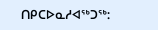ᑎᑭᑕᐅᓇᓱᐊᖅᑐᖅ: